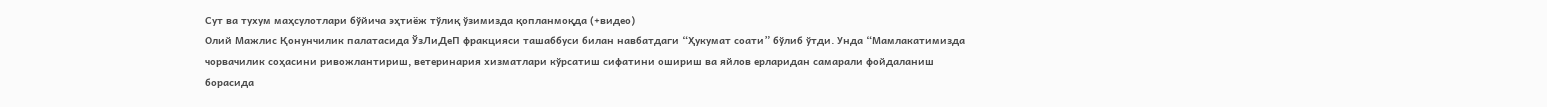Сут ва тухум маҳсулотлари бўйича эҳтиёж тўлиқ ўзимизда қопланмоқда (+видео)
Олий Мажлис Қонунчилик палатасида ЎзЛиДеП фракцияси ташаббуси билан навбатдаги “Ҳукумат соати” бўлиб ўтди. Унда “Мамлакатимизда чорвачилик соҳасини ривожлантириш, ветеринария хизматлари кўрсатиш сифатини ошириш ва яйлов ерларидан самарали фойдаланиш борасида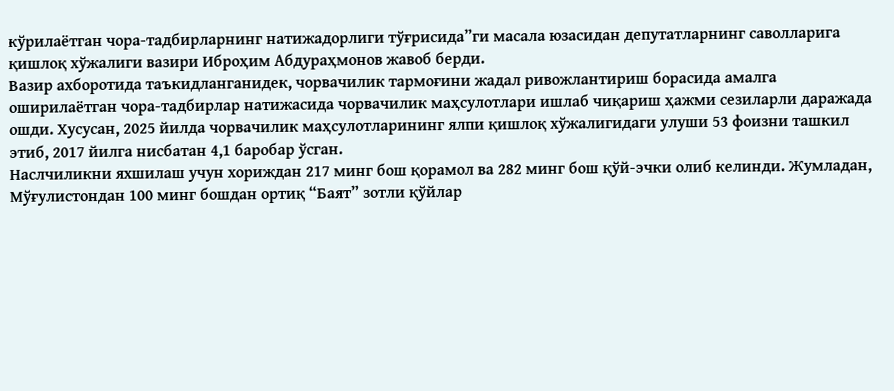кўрилаётган чора-тадбирларнинг натижадорлиги тўғрисида”ги масала юзасидан депутатларнинг саволларига қишлоқ хўжалиги вазири Иброҳим Абдураҳмонов жавоб берди.
Вазир ахборотида таъкидланганидек, чорвачилик тармоғини жадал ривожлантириш борасида амалга оширилаётган чора-тадбирлар натижасида чорвачилик маҳсулотлари ишлаб чиқариш ҳажми сезиларли даражада ошди. Хусусан, 2025 йилда чорвачилик маҳсулотларининг ялпи қишлоқ хўжалигидаги улуши 53 фоизни ташкил этиб, 2017 йилга нисбатан 4,1 баробар ўсган.
Наслчиликни яхшилаш учун хориждан 217 минг бош қорамол ва 282 минг бош қўй-эчки олиб келинди. Жумладан, Мўғулистондан 100 минг бошдан ортиқ “Баят” зотли қўйлар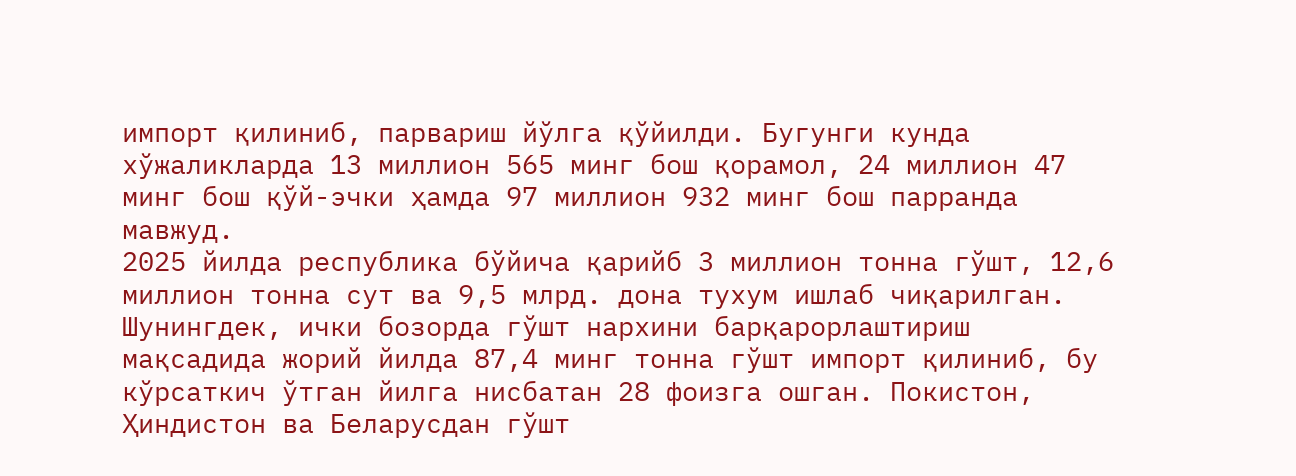импорт қилиниб, парвариш йўлга қўйилди. Бугунги кунда хўжаликларда 13 миллион 565 минг бош қорамол, 24 миллион 47 минг бош қўй-эчки ҳамда 97 миллион 932 минг бош парранда мавжуд.
2025 йилда республика бўйича қарийб 3 миллион тонна гўшт, 12,6 миллион тонна сут ва 9,5 млрд. дона тухум ишлаб чиқарилган. Шунингдек, ички бозорда гўшт нархини барқарорлаштириш мақсадида жорий йилда 87,4 минг тонна гўшт импорт қилиниб, бу кўрсаткич ўтган йилга нисбатан 28 фоизга ошган. Покистон, Ҳиндистон ва Беларусдан гўшт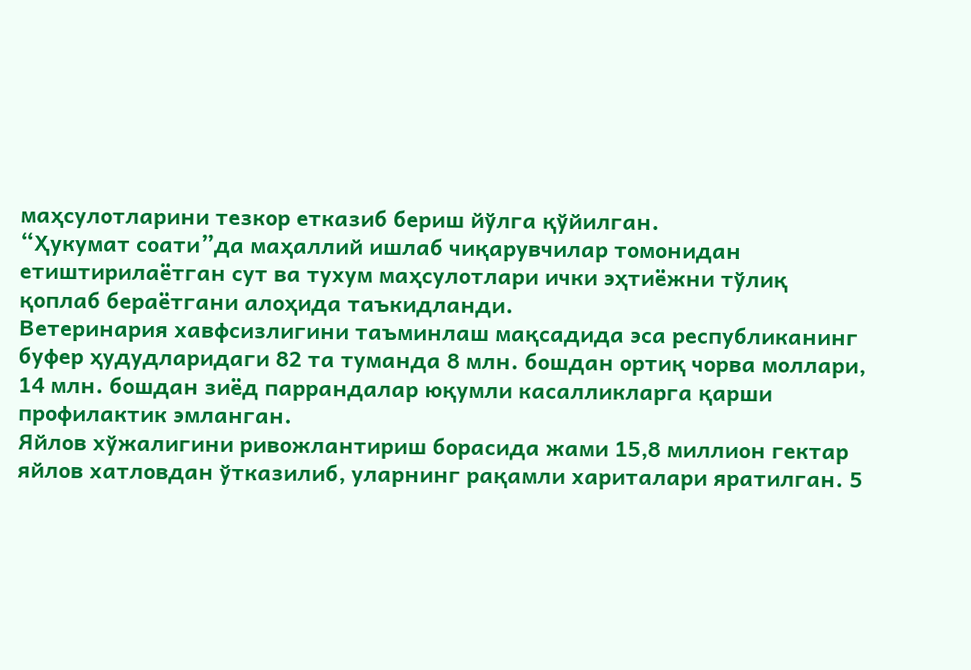маҳсулотларини тезкор етказиб бериш йўлга қўйилган.
“Ҳукумат соати”да маҳаллий ишлаб чиқарувчилар томонидан етиштирилаётган сут ва тухум маҳсулотлари ички эҳтиёжни тўлиқ қоплаб бераётгани алоҳида таъкидланди.
Ветеринария хавфсизлигини таъминлаш мақсадида эса республиканинг буфер ҳудудларидаги 82 та туманда 8 млн. бошдан ортиқ чорва моллари, 14 млн. бошдан зиёд паррандалар юқумли касалликларга қарши профилактик эмланган.
Яйлов хўжалигини ривожлантириш борасида жами 15,8 миллион гектар яйлов хатловдан ўтказилиб, уларнинг рақамли хариталари яратилган. 5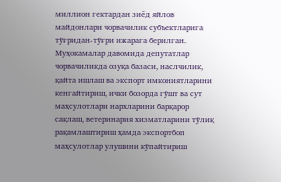миллион гектардан зиёд яйлов майдонлари чорвачилик субъектларига тўғридан-тўғри ижарага берилган.
Муҳокамалар давомида депутатлар чорвачиликда озуқа базаси, наслчилик, қайта ишлаш ва экспорт имкониятларини кенгайтириш, ички бозорда гўшт ва сут маҳсулотлари нархларини барқарор сақлаш, ветеринария хизматларини тўлиқ рақамлаштириш ҳамда экспортбоп маҳсулотлар улушини кўпайтириш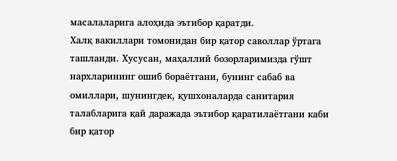масалаларига алоҳида эътибор қаратди.
Халқ вакиллари томонидан бир қатор саволлар ўртага ташланди. Хусусан, маҳаллий бозорларимизда гўшт нархларининг ошиб бораётгани, бунинг сабаб ва омиллари, шунингдек, қушхоналарда санитария талабларига қай даражада эътибор қаратилаётгани каби бир қатор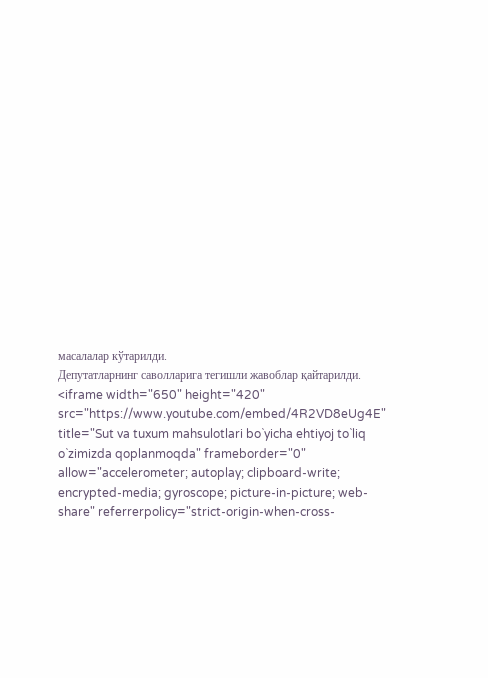масалалар кўтарилди.
Депутатларнинг саволларига тегишли жавоблар қайтарилди.
<iframe width="650" height="420" src="https://www.youtube.com/embed/4R2VD8eUg4E" title="Sut va tuxum mahsulotlari bo`yicha ehtiyoj to`liq o`zimizda qoplanmoqda" frameborder="0" allow="accelerometer; autoplay; clipboard-write; encrypted-media; gyroscope; picture-in-picture; web-share" referrerpolicy="strict-origin-when-cross-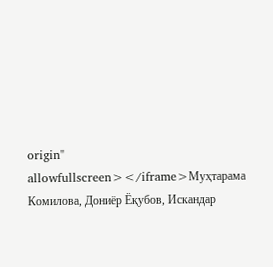origin" allowfullscreen></iframe>Муҳтарама Комилова, Дониёр Ёқубов, Искандар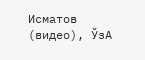Исматов (видео), ЎзА